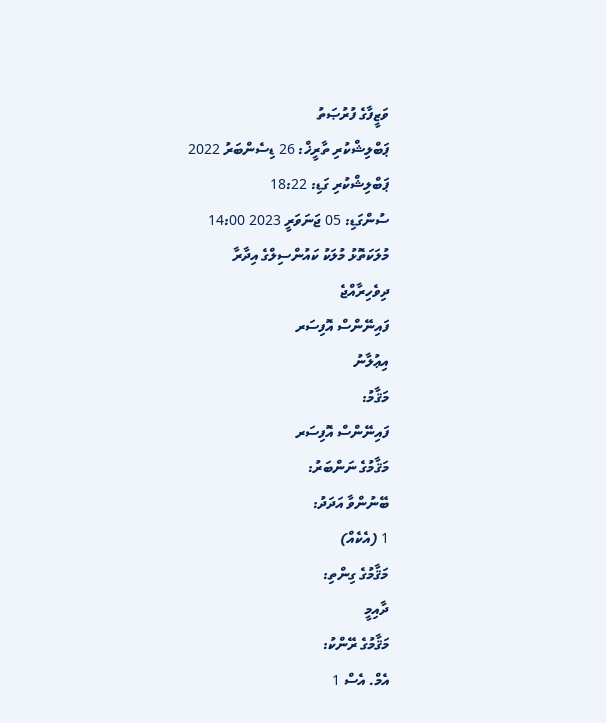ވަޒީފާގެ ފުރުޞަތު
ޕަބްލިޝްކުރި ތާރީޚް: 26 ޑިސެންބަރު 2022
ޕަބްލިޝްކުރި ގަޑި: 18:22
ސުންގަޑި: 05 ޖަނަވަރީ 2023 14:00
މުލަކަތޮޅު މުލަކު ކައުންސިލްގެ އިދާރާ
ދިވެހިރާއްޖެ
ފައިނޭންސް އޮފިސަރ
އިޢުލާނު
މަޤާމު:
ފައިނޭންސް އޮފިސަރ
މަޤާމުގެ ނަންބަރު:
ބޭނުންވާ އަދަދު:
1 (އެކެއް)
މަޤާމުގެ ގިންތި:
ދާއިމީ
މަޤާމުގެ ރޭންކު:
އެމް. އެސް 1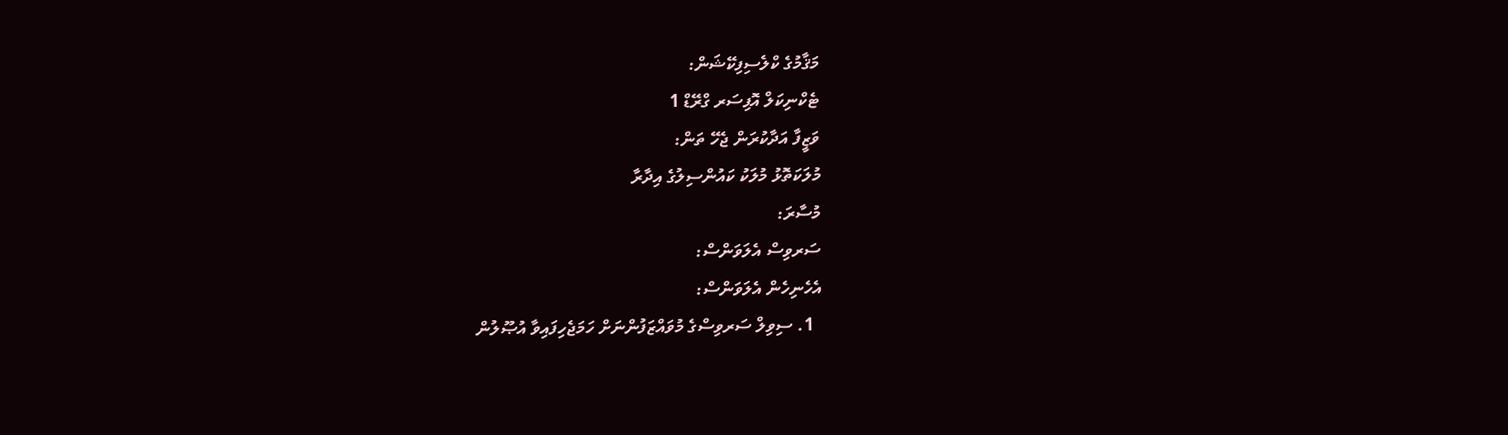މަޤާމުގެ ކްލެސިފިކޭޝަން:
ޓެކްނިކަލް އޮފިސަރ ގްރޭޑް 1
ވަޒީފާ އަދާކުރަން ޖެހޭ ތަން:
މުލަކަތޮޅު މުލަކު ކައުންސިލުގެ އިދާރާ
މުސާރަ:
ސަރވިސް އެލަވަންސް:
އެހެނިހެން އެލަވަންސް:
  1. ސިވިލް ސަރވިސްގެ މުވައްޒަފުންނަށް ހަމަޖެހިފައިވާ އުޞޫލުން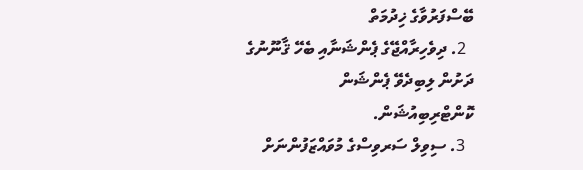ބޭސްފަރުވާގެ ޚިދުމަތް
  2. ދިވެހިރާއްޖޭގެ ޕެންޝަނާއި ބެހޭ ޤާނޫނުގެ ދަށުން ލިބިދެވޭ ޕެންޝަން ކޮންޓްރިބިއުޝަން.
  3. ސިވިލް ސަރވިސްގެ މުވައްޒަފުންނަށް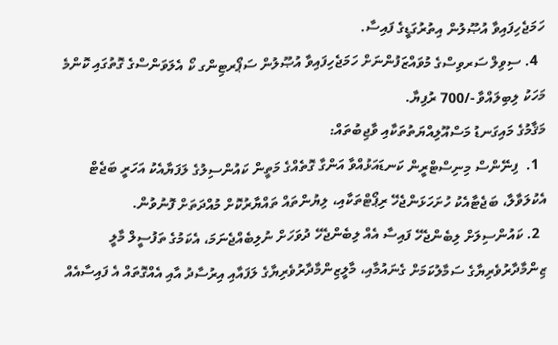ހަމަޖެހިފައިވާ އުޞޫލުން އިތުރުގަޑީގެ ފައިސާ.
  4. ސިވިލް ސަރވިސްގެ މުވައްޒަފުންނަށް ހަމަޖެހިފައިވާ އުޞޫލުން ސަޕޯރޓިންގ ކޯ އެލަވަންސްގެ ގޮތުގައި ކޮންމެ މަހަކު ލިބިލައްވާ -/700 ރުފިޔާ.
މަޤާމުގެ މައިގަނޑު މަސްއޫލިއްޔަތުތަކާއި ވާޖިބުތައް:
  1.  ފިނޭންސް މިނިސްޓްރީން ކަނޑައަޅުއްވާ އަންގާ ގޮތެއްގެ މަތީން ކައުންސިލުގެ ލަފަޔާއެކު އަހަރީ ބަޖެޓް އެކުލަވާލާ، ބަޖެޓާއެކު ހުށަހަޅަންޖެހޭ ރިޕޯޓްތަކާއި، ލިޔުންތައް ތައްޔާރުކޮށް މުއްދަތަށް ފޮނުވުން.
  2. ކައުންސިލަށް ލިބެންޖެހޭ ފައިސާ އެއް ލިބެންޖެހޭ ދުވަހަށް ނުލިބެއްޖެނަމަ، އެކަމުގެ ތަފުސީލް މާލީ ޒިންމާދާރުވެރިޔާގެ ސަމާލުކަމަށް ގެނައުމާއި، މާލީޒިންމާދާރުވެރިޔާގެ ލަފައާއި އިރުސާދު އާއި އެއްގޮތައް އެ ފައިސާއެއް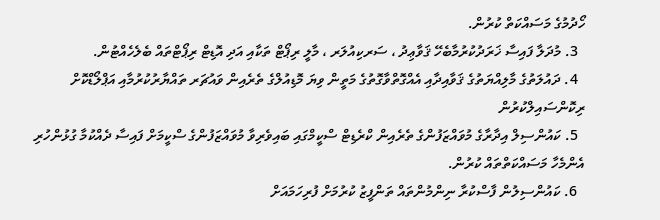ހޯދުމުގެ މަސައްކަތް ކުރުން.
  3. މުދަލާ ފައިސާ ޚަރަދުކުރުމާބެހޭ ޤަވާޢިދު ، ސަރކިއުލަރ ، މާލީ ރިޕޯޓް ތަކާއި އަދި އޮޑިޓް ރިޕޯޓްތައް ބެލެހެއްޓުން.
  4. ދައުލަތުގެ މާލިއްޔަތުގެ ޤަވާއިދާއި އެއްގޮތްވާގޮތުގެ މަތީން ވިޔަ މޮޑިއުލްގެ ތެރެއިން ވައުޗަރ ތައްޔާރުކުރުމާއި އަޕްލޯޑްކޮށް ރިކޮންސައިލްކުރުން
  5. ކައުންސިލް އިދާރާގެ މުވައްޒަފުންގެ ތެރެއިން ކްރެޑިޓް ސްކީމްގައި ބައިވެރިވާ މުވައްޒަފުންގެ ސްކީމަށް ފައިސާ ދެއްކުމާ ގުޅުންހުރި އެންމެހާ މަސައްކަތްތައް ކުރުން.
  6. ކައުންސިލުން ފާސްކުރާ ނިންމުންތައް ތަންފީޒު ކުރުމަށް ފުރިހަމައަށް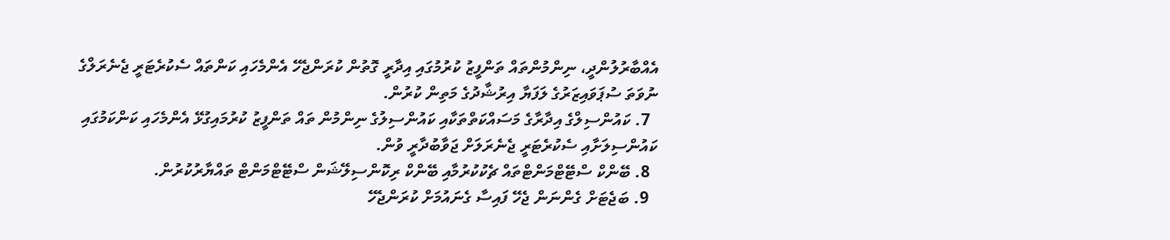އެއްބާރުލުންދީ، ނިންމުންތައް ތަންފީޒު ކުރުމުގައި އިދާރީ ގޮތުން ކުރަންޖެހޭ އެންމެހައި ކަންތައް ސެކުރެޓަރީ ޖެނެރަލްގެ ނުވަތަ ސުޕަވައިޒަރުގެ ލަފަޔާ އިރުޝާދުގެ މަތިން ކުރުން.
  7. ކައުންސިލްގެ އިދާރާގެ މަސައްކަތްތަކާއި ކައުންސިލުގެ ނިންމުން ތައް ތަންފީޒު ކުރުމައިގުޅޭ އެންމެހައި ކަންކަމުގައި ކައުންސިލަށާއި ސެކުރެޓަރީ ޖެނެރަލަށް ޖަވާބުދާރީ ވުން.
  8. ބޭންކް ސްޓޭޓްމަންޓްތައް ޗެކުކުރުމާއި ބޭންކް ރިކޮންސިލޭޝަން ސްޓޭޓްމަންޓް ތައްޔާރުކުރުން.
  9. ބަޖެޓަށް ގެންނަން ޖެހޭ ފައިސާ ގެނައުމަށް ކުރަންޖެހޭ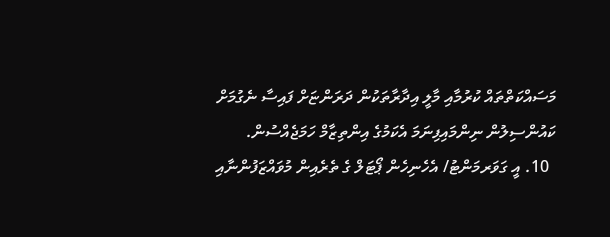މަސައްކަތްތައް ކުރުމާއި މާލީ އިދާރާތަކުން ދަރަންޏަށް ފައިސާ ނެގުމަށް ކައުންސިލުން ނިންމައިފިނަމަ އެކަމުގެ އިންތިޒާމް ހަމަޖެއްސުން.
  10. އީ ގަވަރމަންޓު/ އެހެނިހެން ޕޯޓަލް ގެ ތެރެއިން މުވައްޒަފުންނާއި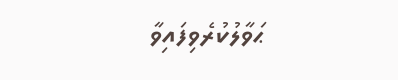ޙަވާލުކުރެވިފައިވާ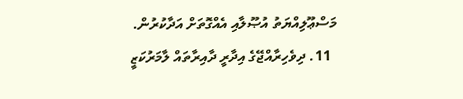މަސްޢޫލިއްޔަތު އުޞޫލާއި އެއްގޮތަށް އަދާކުރުން.
  11. ދިވެހިރާއްޖޭގެ އިދާރީ ދާއިރާތައް ލާމަރުކަޒީ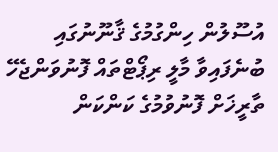އުސޫލުން ހިންގުމުގެ ޤާނޫނުގައި ބުނެފައިވާ މާލީ ރިޕޯޓްތައް ފޮނުވަންޖެހޭ ތާރީޚަށް ފޮނުވުމުގެ ކަންކަން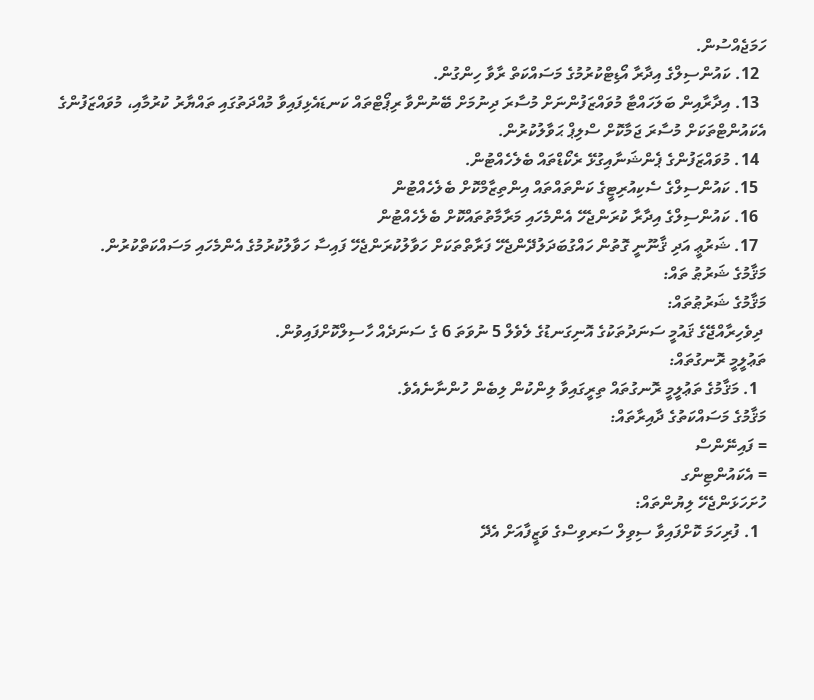ހަމަޖެއްސުން.
  12. ކައުންސިލްގެ އިދާރާ އޯޑިޓްކުރުމުގެ މަސައްކަތް ރާވާ ހިންގުން.
  13. އިދާރާއިން ބަލަހައްޓާ މުވައްޒަފުންނަށް މުސާރަ ދިނުމަށް ބޭނުންވާ ރިޕޯޓްތައް ކަނޑައެޅިފައިވާ މުއްދަތުގައި ތައްޔާރު ކުރުމާއި، މުވައްޒަފުންގެ އެކައުންޓްތަކަށް މުސާރަ ޖަމާކޮށް ސްލިޕް ޙަވާލުކުރުން.
  14. މުވައްޒަފުންގެ ޕެންޝަނާއިގުޅޭ ރެކޯޑްތައް ބެލެހެއްޓުން.
  15. ކައުންސިލްގެ ސެކިއުރިޓީގެ ކަންތައްތައް އިންތިޒާމްކޮށް ބެލެހެއްޓުން
  16. ކައުންސިލްގެ އިދާރާ ކުރަންޖެހޭ އެންމެހައި މަރާމާތުތައްކޮށް ބެލެހެއްޓުން
  17. ޝަރުޢީ އަދި ޤާނޫނީ ގޮތުން ހައްގުބަދަލުދޭންޖެހޭ ފަރާތްތަކަށް ހަވާލުކުރަންޖެހޭ ފައިސާ ހަވާލުކުރުމުގެ އެންމެހައި މަސައްކަތްކުރުން.
މަޤާމުގެ ޝަރުޠު ތައް:
މަޤާމުގެ ޝަރުޠުތައް:
 ދިވެހިރާއްޖޭގެ ޤައުމީ ސަނަދުތަކުގެ އޮނިގަނޑުގެ ލެވެލް 5 ނުވަތަ 6 ގެ ސަނަދެއް ހާސިލްކޮށްފައިވުން.
ތަޢުލީމީ ރޮނގުތައް:
  1. މަޤާމުގެ ތަޢުލީމީ ރޮނގުތައް ތިރީގައިވާ ލިންކުން ލިބެން ހުންނާނެއެވެ.
މަޤާމުގެ މަސައްކަތުގެ ދާއިރާތައް:
= ފައިނޭންސް
= އެކައުންޓިންގ
ހުށަހަޅަންޖެހޭ ލިޔުންތައް:
  1. ފުރިހަމަ ކޮށްފައިވާ ސިވިލް ސަރވިސްގެ ވަޒީފާއަށް އެދޭ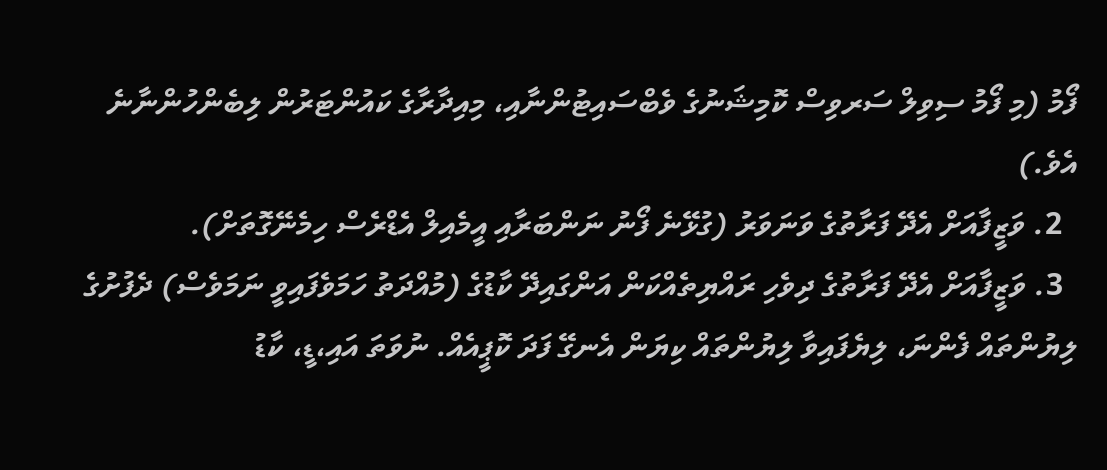ފޯމު (މި ފޯމު ސިވިލް ސަރވިސް ކޮމިޝަނުގެ ވެބްސައިޓުންނާއި، މިއިދާރާގެ ކައުންޓަރުން ލިބެންހުންނާނެ އެވެ.)
  2. ވަޒީފާއަށް އެދޭ ފަރާތުގެ ވަނަވަރު (ގުޅޭނެ ފޯނު ނަންބަރާއި އީމެއިލް އެޑްރެސް ހިމެނޭގޮތަށް).
  3. ވަޒީފާއަށް އެދޭ ފަރާތުގެ ދިވެހި ރައްޔިތެއްކަން އަންގައިދޭ ކާޑުގެ (މުއްދަތު ހަމަވެފައިވީ ނަމަވެސް) ދެފުށުގެ ލިޔުންތައް ފެންނަ، ލިޔެފައިވާ ލިޔުންތައް ކިޔަން އެނގޭ ފަދަ ކޮޕީއެއް. ނުވަތަ އައި،ޑީ، ކާޑު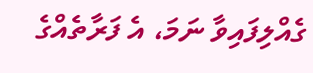ގެއްލިފައިވާ ނަމަ، އެ ފަރާތެއްގެ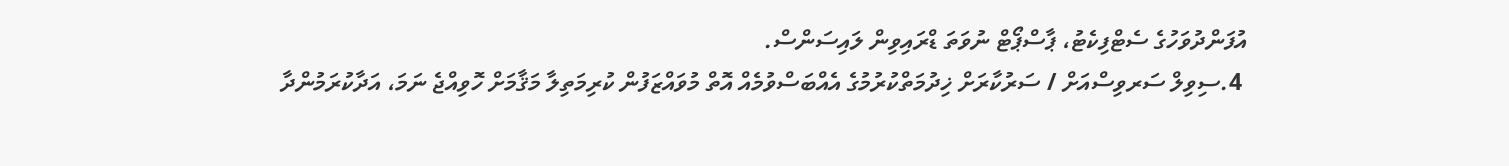އުފަންދުވަހުގެ ސެޓްފިކެޓު، ޕާސްޕޯޓް ނުވަތަ ޑްރައިވިން ލައިސަންސް.
 4.ސިވިލް ސަރވިސްއަށް / ސަރުކާރަށް ޚިދުމަތްކުރުމުގެ އެއްބަސްވުމެއް އޮތް މުވައްޒަފުން ކުރިމަތިލާ މަޤާމަށް ހޮވިއްޖެ ނަމަ، އަދާކުރަމުންދާ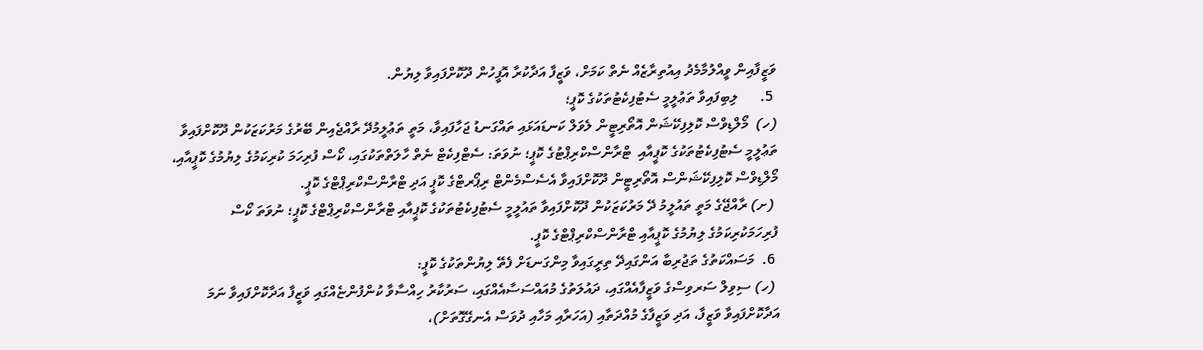ވަޒީފާއިން ވީއްލުމާމެދު އިއުތިރާޒެއް ނެތް ކަމަށް، ވަޒީފާ އަދާކުރާ އޮފީހުން ދޫކޮށްފައިވާ ލިޔުން.
 5.      ލިބިފައިވާ ތަޢުލީމީ ސެޓުފިކެޓުތަކުގެ ކޮޕީ؛
(ހ)  މޯލްޑިވްސް ކޮލިފިކޭޝަން އޮތޯރިޓީން ލެވަލް ކަނޑައަޅައި ތައްގަނޑު ޖަހާފައިވާ، މަތީ ތަޢުލީމުދޭ ރާއްޖެއިން ބޭރުގެ މަރުކަޒަކުން ދޫކޮށްފައިވާ ތަޢުލީމީ ސެޓުފިކެޓުތަކުގެ ކޮޕީއާއި  ޓްރާންސްކްރިޕްޓުގެ ކޮޕީ؛ ނުވަތަ: ސެޓްފިކެޓް ނެތް ހާލަތްތަކުގައި، ކޯސް ފުރިހަމަ ކުރިކަމުގެ ލިޔުމުގެ ކޮޕީއާއި، މޯލްޑިވްސް ކޮލިފިކޭޝަންސް އޮތޯރިޓީން ދޫކޮށްފައިވާ އެސެސްމެންޓް ރިޕޯރޓްގެ ކޮޕީ އަދި ޓްރާންސްކްރިޕްޓްގެ ކޮޕީ.
 (ށ) ރާއްޖޭގެ މަތީ ތައުލީމު ދޭ މަރުކަޒަކުން ދޫކޮށްފައިވާ ތައުލީމީ ސެޓުފިކެޓުތަކުގެ ކޮޕީއާއި ޓްރާންސްކްރިޕްޓްގެ ކޮޕީ؛ ނުވަތަ ކޯސް ފުރިހަމަކުރިކަމުގެ ލިޔުމުގެ ކޮޕީއާއި ޓްރާންސްކްރިޕްޓްގެ ކޮޕީ.
 6.  މަސައްކަތުގެ ތަޖުރިބާ އަންގައިދޭ ތިރީގައިވާ މިންގަނޑަށް ފެތޭ ލިޔުންތަކުގެ ކޮޕީ:
 (ހ) ސިވިލް ސަރވިސްގެ ވަޒީފާއެއްގައި، ދައުލަތުގެ މުއައްސަސާއެއްގައި، ސަރުކާރު ހިއްސާވާ ކުންފުންޏެއްގައި ވަޒީފާ އަދާކޮށްފައިވާ ނަމަ އަދާކޮށްފައިވާ ވަޒީފާ، އަދި ވަޒީފާގެ މުއްދަތާއި (އަހަރާއި މަހާއި ދުވަސް އެނގޭގޮތަށް)،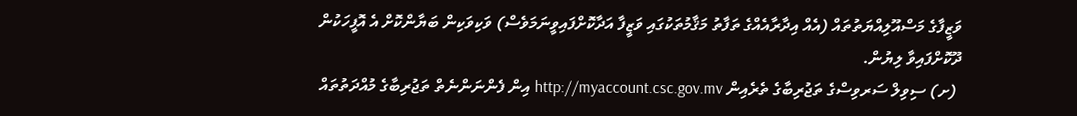ވަޒީފާގެ މަސްއޫލިއްޔަތުތައް (އެއް އިދާރާއެއްގެ ތަފާތު މަޤާމުތަކުގައި ވަޒީފާ އަދާކޮށްފައިވީނަމަވެސް) ވަކިވަކިން ބަޔާންކޮށް އެ އޮފީހަކުން ދޫކޮށްފައިވާ ލިޔުން.
 (ށ) ސިވިލް ސަރވިސްގެ ތަޖުރިބާގެ ތެރެއިން http://myaccount.csc.gov.mv އިން ފެންނަންނެތް ތަޖުރިބާގެ މުއްދަތުތައް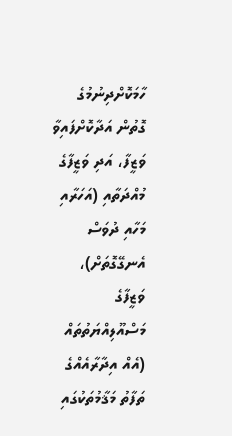ހާމަކޮށްދިނުމުގެ ގޮތުން އަދާކޮށްފައިވާ ވަޒީފާ، އަދި ވަޒީފާގެ މުއްދަތާއި (އަހަރާއި މަހާއި ދުވަސް އެނގޭގޮތަށް)، ވަޒީފާގެ މަސްއޫލިއްޔަތުތައް (އެއް އިދާރާއެއްގެ ތަފާތު މަޤާމުތަކުގައި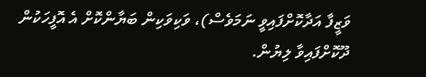ވަޒީފާ އަދާކޮށްފައިވީ ނަމަވެސް)، ވަކިވަކިން ބަޔާންކޮށް އެ އޮފީހަކުން ދޫކޮށްފައިވާ ލިޔުން.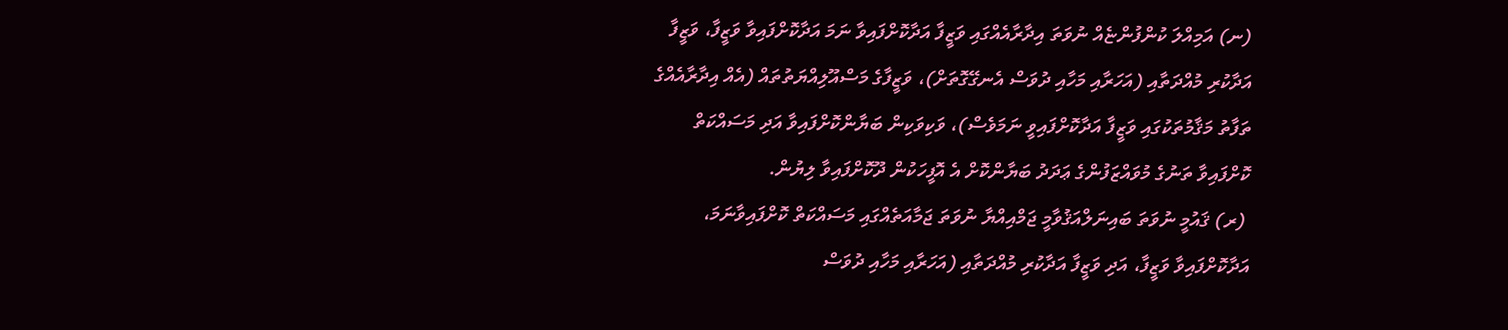(ނ) އަމިއްލަ ކުންފުންޏެއް ނުވަތަ އިދާރާއެއްގައި ވަޒީފާ އަދާކޮށްފައިވާ ނަމަ އަދާކޮށްފައިވާ ވަޒީފާ، ވަޒީފާ އަދާކުރި މުއްދަތާއި (އަހަރާއި މަހާއި ދުވަސް އެނގޭގޮތަށް)، ވަޒީފާގެ މަސްއޫލިއްޔަތުތައް (އެއް އިދާރާއެއްގެ ތަފާތު މަޤާމުތަކުގައި ވަޒީފާ އަދާކޮށްފައިވީ ނަމަވެސް)، ވަކިވަކިން ބަޔާންކޮށްފައިވާ އަދި މަސައްކަތް ކޮށްފައިވާ ތަނުގެ މުވައްޒަފުންގެ ޢަދަދު ބަޔާންކޮށް އެ އޮފީހަކުން ދޫކޮށްފައިވާ ލިޔުން.
 (ރ) ޤައުމީ ނުވަތަ ބައިނަލްއަޤުވާމީ ޖަމްއިއްޔާ ނުވަތަ ޖަމާއަތެއްގައި މަސައްކަތް ކޮށްފައިވާނަމަ، އަދާކޮށްފައިވާ ވަޒީފާ، އަދި ވަޒީފާ އަދާކުރި މުއްދަތާއި (އަހަރާއި މަހާއި ދުވަސް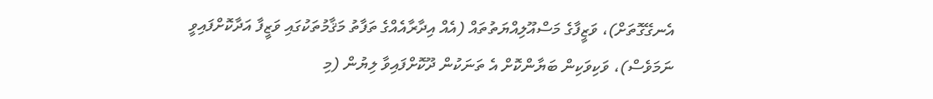އެނގޭގޮތަށް)، ވަޒީފާގެ މަސްއޫލިއްޔަތުތައް (އެއް އިދާރާއެއްގެ ތަފާތު މަޤާމުތަކުގައި ވަޒީފާ އަދާކޮށްފައިވީ ނަމަވެސް)، ވަކިވަކިން ބަޔާންކޮށް އެ ތަނަކުން ދޫކޮށްފައިވާ ލިޔުން (މި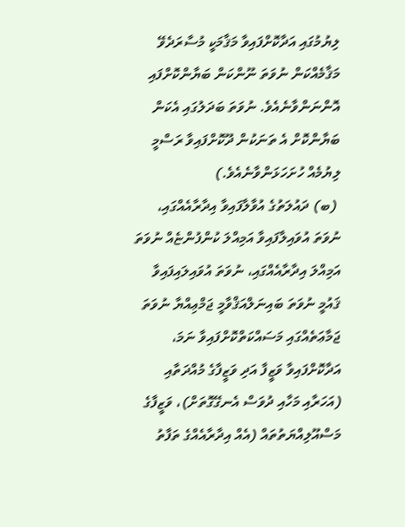ލިޔުމުގައި އަދާކޮށްފައިވާ މަޤާމަކީ މުސާރަދެވޭ މަޤާމެއްކަން ނުވަތަ ނޫންކަން ބަޔާންކޮށްފައި އޮންނަންވާނެއެވެ. ނުވަތަ ބަދަލުގައި އެކަން ބަޔާންކޮށް އެ ތަނަކުން ދޫކޮށްފައިވާ ރަސްމީ ލިޔުމެއް ހުށަހަޅަންވާނެއެވެ.)
 (ބ) ދައުލަތުގެ އުވާލާފައިވާ އިދާރާއެއްގައި، ނުވަތަ އުވައިލާފައިވާ އަމިއްލަ ކުންފުންޏެއް ނުވަތަ އަމިއްލަ އިދާރާއެއްގައި، ނުވަތަ އުވައިލައިފައިވާ ޤައުމީ ނުވަތަ ބައިނަލްއަޤްވާމީ ޖަމްޢިއްޔާ ނުވަތަ ޖަމާޢަތެއްގައި މަސައްކަތްކޮށްފައިވާ ނަމަ، އަދާކޮށްފައިވާ ވަޒީފާ އަދި ވަޒީފާގެ މުއްދަތާއި (އަހަރާއި މަހާއި ދުވަސް އެނގޭގޮތަށް)، ވަޒީފާގެ މަސްއޫލިއްޔަތުތައް (އެއް އިދާރާއެއްގެ ތަފާތު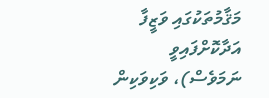މަޤާމުތަކުގައި ވަޒީފާ އަދާކޮށްފައިވީ ނަމަވެސް)، ވަކިވަކިން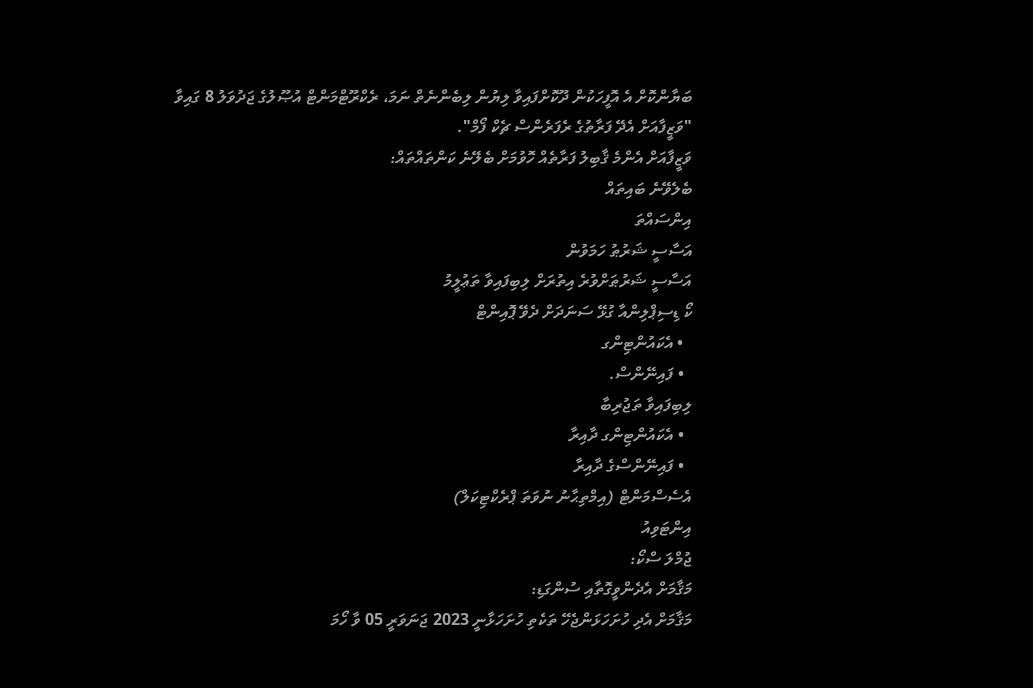ބަޔާންކޮށް އެ އޮފީހަކުން ދޫކޮށްފައިވާ ލިޔުން ލިބެންނެތް ނަމަ، ރެކްރޫޓްމަންޓް އުޞޫލުގެ ޖަދުވަލު 8 ގައިވާ "ވަޒީފާއަށް އެދޭ ފަރާތުގެ ރެފަރެންސް ޗެކް ފޯމް".
ވަޒީފާއަށް އެންމެ ޤާބިލު ފަރާތެއް ހޮވުމަށް ބެލޭނެ ކަންތައްތައް:
ބެލެވޭނެ ބައިތައް
އިންސައްތަ
އަސާސީ ޝަރުޠު ހަމަވުން
އަސާސީ ޝަރުޠަށްވުރެ އިތުރަށް ލިބިފައިވާ ތަޢުލީމު
ކޯ ޑިސިޕްލިންއާ ގުޅޭ ސަނަދަށް ދެވޭ ޕޮއިންޓް
  • އެކައުންޓިންގ
  • ފައިނޭންސް.
ލިބިފައިވާ ތަޖުރިބާ
  • އެކައުންޓިންގ ދާއިރާ
  • ފައިނޭންސްގެ ދާއިރާ
އެސެސްމަންޓް (އިމްތިޙާނު ނުވަތަ ޕްރެކްޓިކަލް)
އިންޓަވިއު
ޖުމްލަ ސްކޯ:
މަޤާމަށް އެދެންވީގޮތާއި ސުންގަޑި:
މަޤާމަށް އެދި ހުށަހަޅަންޖެހޭ ތަކެތި ހުށަހަޅާނީ 2023 ޖަނަވަރީ 05 ވާ ހޯމަ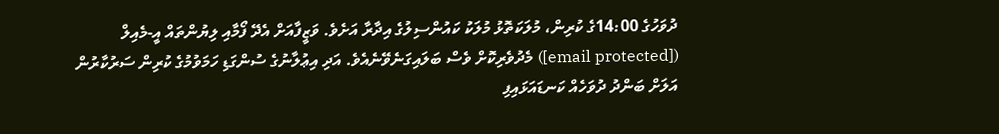ދުވަހުގެ 14:00ގެ ކުރިން، މުލަކަތޮޅު މުލަކު ކައުންސިލުގެ އިދާރާ އަށެވެ. ވަޒީފާއަށް އެދޭ ފޯމާއި ލިޔުންތައް އީ-މެއިލް ([email protected]) މެދުވެރިކޮށް ވެސް ބަލައިގަނެވޭނެއެވެ. އަދި އިޢުލާނުގެ ސުންގަޑި ހަމަވުމުގެ ކުރިން ސަރުކާރުން އަލަށް ބަންދު ދުވަހެއް ކަނޑައަޅައިފި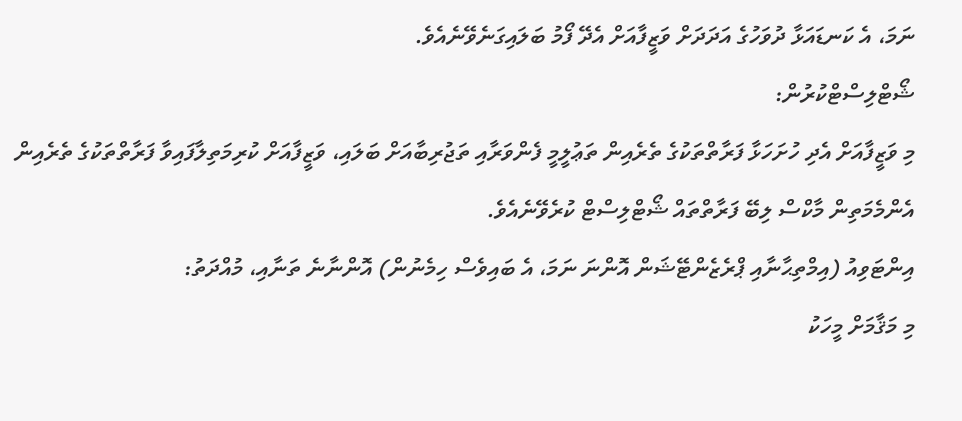ނަމަ، އެ ކަނޑައަޅާ ދުވަހުގެ އަދަދަށް ވަޒީފާއަށް އެދޭ ފޯމު ބަލައިގަނެވޭނެއެވެ.
ޝޯޓްލިސްޓްކުރުން:
މި ވަޒީފާއަށް އެދި ހުށަހަޅާ ފަރާތްތަކުގެ ތެރެއިން ތަޢުލީމީ ފެންވަރާއި ތަޖުރިބާއަށް ބަލައި، ވަޒީފާއަށް ކުރިމަތިލާފައިވާ ފަރާތްތަކުގެ ތެރެއިން އެންމެމަތިން މާކްސް ލިބޭ ފަރާތްތައް ޝޯޓްލިސްޓް ކުރެވޭނެއެވެ.
އިންޓަވިއު (އިމްތިޙާނާއި ޕްރެޒެންޓޭޝަން އޮންނަ ނަމަ، އެ ބައިވެސް ހިމެނުން) އޮންނާނެ ތަނާއި، މުއްދަތު:
މި މަޤާމަށް މީހަކު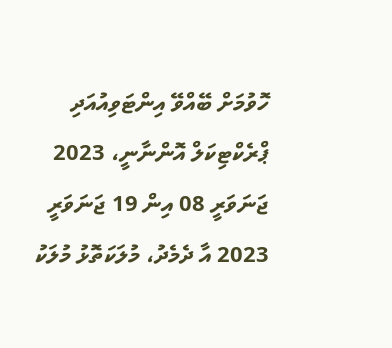ހޮވުމަށް ބޭއްވޭ އިންޓަވިއުއަދި ޕްރެކްޓިކަލް އޮންނާނީ، 2023 ޖަނަވަރީ 08 އިން 19 ޖަނަވަރީ 2023 އާ ދެމެދު، މުލަކަތޮޅު މުލަކު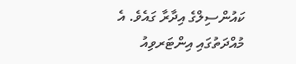ކައުންސިލްގެ އިދާރާ ގައެވެ. އެ މުއްދަތުގައި އިންޓަރވިއު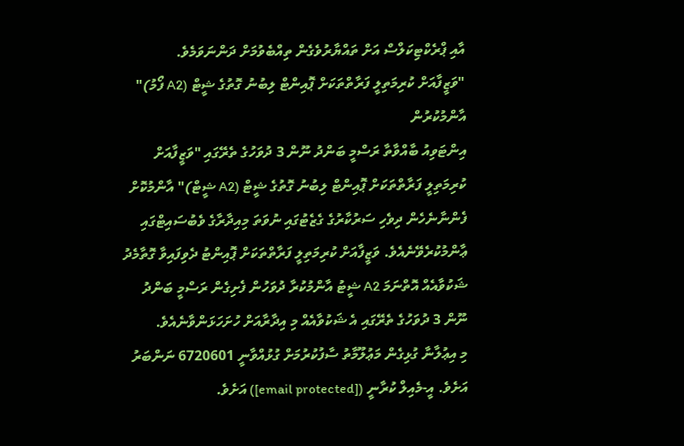އާއި ޕްރެކްޓިކަލްސް އަށް ތައްޔާރުވެގެން ތިއްބެވުމަށް ދަންނަވަމެވެ.
"ވަޒީފާއަށް ކުރިމަތިލީ ފަރާތްތަކަށް ޕޮއިންޓް ލިބުނު ގޮތުގެ ޝީޓް (A2 ފޯމު)" އާންމުކުރުން
އިންޓަވިއު ބާއްވާތާ ރަސްމީ ބަންދު ނޫން 3 ދުވަހުގެ ތެރޭގައި "ވަޒީފާއަށް ކުރިމަތިލީ ފަރާތްތަކަށް ޕޮއިންޓް ލިބުނު ގޮތުގެ ޝީޓް (A2 ޝީޓް)" އާންމުކޮށް ފެންނާނެހެން ދިވެހި ސަރުކާރުގެ ގެޒެޓުގައި ނުވަތަ މިއިދާރާގެ ވެބުސައިޓްގައި ޢާންމުކުރެވޭނެއެވެ. ވަޒީފާއަށް ކުރިމަތިލީ ފަރާތްތަކަށް ޕޮއިންޓު ދެވިފައިވާ ގޮތާމެދު ޝަކުވާއެއް އޮތްނަމަ A2 ޝީޓު އާންމުކުރާ ދުވަހުން ފެށިގެން ރަސްމީ ބަންދު ނޫން 3 ދުވަހުގެ ތެރޭގައި އެ ޝަކުވާއެއް މި އިދާރާއަށް ހުށަހަޅަންވާނެއެވެ.
މި އިޢުލާނާ ގުޅިގެން މަޢުލޫމާތު ސާފުކުރުމަށް ގުޅުއްވާނީ 6720601 ނަންބަރު އަށެވެ. އީ-މެއިލް ކުރާނީ ([email protected]) އަށެވެ.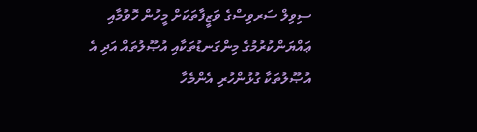ސިވިލް ސަރވިސްގެ ވަޒީފާތަކަށް މީހުން ހޮވުމާއި ޢައްޔަންކުރުމުގެ މިންގަނޑުތަކާއި އުޞޫލުތައް އަދި އެ އުޞޫލުތަކާ ގުޅުންހުރި އެންމެހާ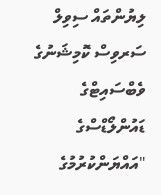ލިޔުންތައް ސިވިލް ސަރވިސް ކޮމިޝަނުގެ ވެބްސައިޓްގެ ޑައުންލޯޑްސްގެ "އައްޔަންކުރުމުގެ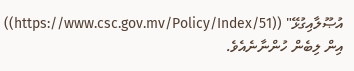އުޞޫލާއިގުޅޭ" ((https://www.csc.gov.mv/Policy/Index/51)) އިން ލިބެން ހުންނާނެއެވެ.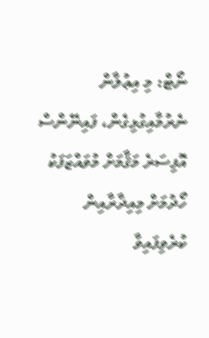ނޯޓް: މި އިޢުލާން ނެރުމާއިގުޅިގެން، ފައިނޭންސް އޮފިސަރެ މަޤާމަށް މުވައްޒަފަކު ހޯދުމަށް މިއިދާރާއިން ކުރެވިފައިވާ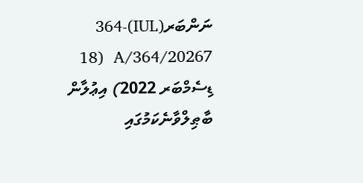ނަންބަރ(IUL)364-A/364/20267  (18 ޑިސެމްބަރ 2022) އިޢުލާން ބާޠިލްވާނެކަމުގައި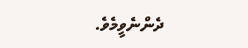ދެންނެވީމެވެ.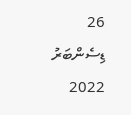26 ޑިސެންބަރު 2022